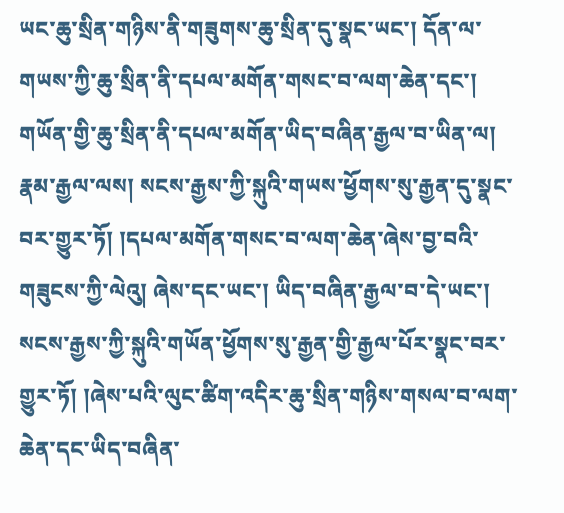ཡང་ཆུ་སྲིན་གཉིས་ནི་གཟུགས་ཆུ་སྲིན་དུ་སྣང་ཡང་། དོན་ལ་གཡས་ཀྱི་ཆུ་སྲིན་ནི་དཔལ་མགོན་གསང་བ་ལག་ཆེན་དང་།  གཡོན་གྱི་ཆུ་སྲིན་ནི་དཔལ་མགོན་ཡིད་བཞིན་རྒྱལ་བ་ཡིན་ལ། རྣམ་རྒྱལ་ལས། སངས་རྒྱས་ཀྱི་སྐུའི་གཡས་ཕྱོགས་སུ་རྒྱན་དུ་སྣང་བར་གྱུར་ཏོ། །དཔལ་མགོན་གསང་བ་ལག་ཆེན་ཞེས་བྱ་བའི་གཟུངས་ཀྱི་ལེའུ། ཞེས་དང་ཡང་། ཡིད་བཞིན་རྒྱལ་བ་དེ་ཡང་། སངས་རྒྱས་ཀྱི་སྐུའི་གཡོན་ཕྱོགས་སུ་རྒྱན་གྱི་རྒྱལ་པོར་སྣང་བར་གྱུར་ཏོ། །ཞེས་པའི་ལུང་ཚིག་འདིར་ཆུ་སྲིན་གཉིས་གསལ་བ་ལག་ཆེན་དང་ཡིད་བཞིན་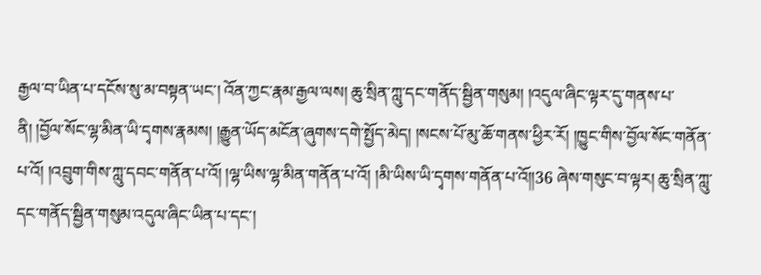རྒྱལ་བ་ཡིན་པ་དངོས་སུ་མ་བསྟན་ཡང་། འོན་ཀྱང་རྣམ་རྒྱལ་ལས། ཆུ་སྲིན་ཀླུ་དང་གནོད་སྦྱིན་གསུམ། །འདུལ་ཞིང་ལྟར་དུ་གནས་པ་ནི། །བྱོལ་སོང་ལྷ་མིན་ཡི་དྭགས་རྣམས། །རྒྱུན་ཡོད་མངོན་ཞུགས་དགེ་སྤྱོད་མེད། །སངས་པོ་མུ་ཆོ་གནས་ཕྱིར་རོ། །ཁྱུང་གིས་བྱོལ་སོང་གནོན་པ་འོ། །འབྲུག་གིས་ཀླུ་དབང་གནོན་པ་འོ། །ལྷ་ཡིས་ལྷ་མིན་གནོན་པ་འོ། །མི་ཡིས་ཡི་དྭགས་གནོན་པ་འོ།།36 ཞེས་གསུང་བ་ལྟར། ཆུ་སྲིན་ཀླུ་དང་གནོད་སྦྱིན་གསུམ་འདུལ་ཞིང་ཡིན་པ་དང་།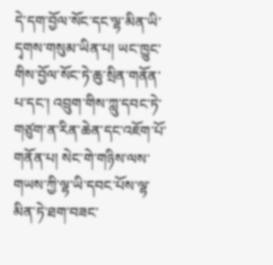དེ་དག་བྱོལ་སོང་དང་ལྷ་མིན་ཡི་དྭགས་གསུམ་ཡིན་པ། ཡང་ཁྱུང་གིས་བྱོལ་སོང་ཏེ་ཆུ་སྲིན་གནོན་པ་དང་། འབྲུག་གིས་ཀླུ་དབང་ཏེ་གཙུག་ན་རིན་ཆེན་དང་འཇོག་པོ་གནོན་པ། སེང་གེ་གཉིས་ལས་གཡས་ཀྱི་ལྷ་ཡི་དབང་པོས་ལྷ་མིན་ཏེ་ཐག་བཟང་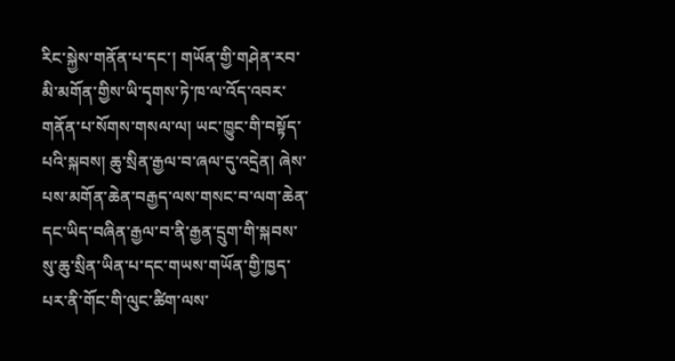རིང་སྐྱེས་གནོན་པ་དང་། གཡོན་གྱི་གཤེན་རབ་མི་མགོན་གྱིས་ཡི་དྭགས་ཏེ་ཁ་ལ་འོད་འབར་གནོན་པ་སོགས་གསལ་ལ། ཡང་ཁྱུང་གི་བསྟོད་པའི་སྐབས། ཆུ་སྲིན་རྒྱལ་བ་ཞལ་དུ་འདྲེན། ཞེས་པས་མགོན་ཆེན་བརྒྱད་ལས་གསང་བ་ལག་ཆེན་དང་ཡིད་བཞིན་རྒྱལ་བ་ནི་རྒྱན་དྲུག་གི་སྐབས་སུ་ཆུ་སྲིན་ཡིན་པ་དང་གཡས་གཡོན་གྱི་ཁྱད་པར་ནི་གོང་གི་ལུང་ཚིག་ལས་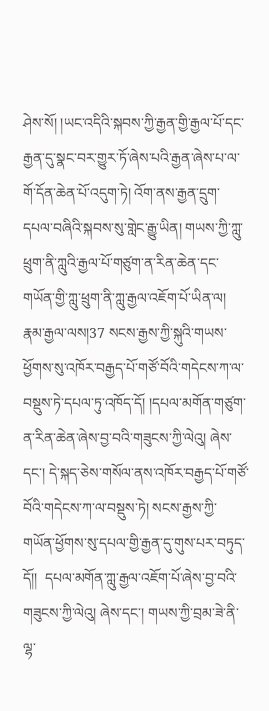ཤེས་སོ། །ཡང་འདིའི་སྐབས་ཀྱི་རྒྱན་གྱི་རྒྱལ་པོ་དང་རྒྱན་དུ་སྣང་བར་གྱུར་ཏོ་ཞེས་པའི་རྒྱན་ཞེས་པ་ལ་གོ་དོན་ཆེན་པོ་འདུག་ཏེ། འོག་ནས་རྒྱན་དྲུག་དཔལ་བཞིའི་སྐབས་སུ་གླེང་རྒྱུ་ཡིན། གཡས་ཀྱི་ཀླུ་ཕྲུག་ནི་ཀླུའི་རྒྱལ་པོ་གཙུག་ན་རིན་ཆེན་དང་གཡོན་གྱི་ཀླུ་ཕྲུག་ནི་ཀླུ་རྒྱལ་འཇོག་པོ་ཡིན་ལ། རྣམ་རྒྱལ་ལས།37 སངས་རྒྱས་ཀྱི་སྐུའི་གཡས་ཕྱོགས་སུ་འཁོར་བརྒྱད་པོ་གཙོ་བོའི་གདེངས་ཀ་ལ་བསྡུས་ཏེ་དཔལ་ཏུ་འཁོད་དོ། །དཔལ་མགོན་གཙུག་ན་རིན་ཆེན་ཞེས་བྱ་བའི་གཟུངས་ཀྱི་ལེའུ། ཞེས་དང་། དེ་སྐད་ཅེས་གསོལ་ནས་འཁོར་བརྒྱད་པོ་གཙོ་བོའི་གདེངས་ཀ་ལ་བསྡུས་ཏེ། སངས་རྒྱས་ཀྱི་གཡོན་ཕྱོགས་སུ་དཔལ་གྱི་རྒྱན་དུ་གུས་པར་བཏུད་དོ།།  དཔལ་མགོན་ཀླུ་རྒྱལ་འཇོག་པོ་ཞེས་བྱ་བའི་གཟུངས་ཀྱི་ལེའུ། ཞེས་དང་། གཡས་ཀྱི་བྲམ་ཟེ་ནི་ལྷ་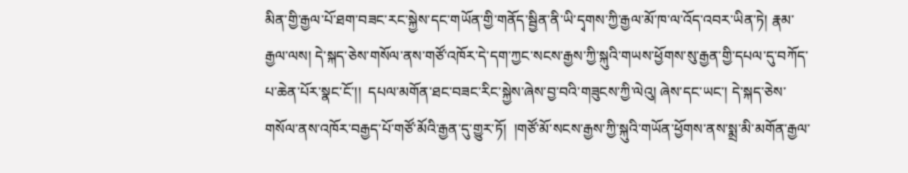མིན་གྱི་རྒྱལ་པོ་ཐག་བཟང་རང་སྐྱེས་དང་གཡོན་གྱི་གནོད་སྦྱིན་ནི་ཡི་དྭགས་ཀྱི་རྒྱལ་མོ་ཁ་ལ་འོད་འབར་ཡིན་ཏེ། རྣམ་རྒྱལ་ལས། དེ་སྐད་ཅེས་གསོལ་ནས་གཙོ་འཁོར་དེ་དག་ཀྱང་སངས་རྒྱས་ཀྱི་སྐུའི་གཡས་ཕྱོགས་སུ་རྒྱན་གྱི་དཔལ་དུ་བཀོད་པ་ཆེན་པོར་སྣང་ངོ་།།  དཔལ་མགོན་ཐང་བཟང་རིང་སྐྱེས་ཞེས་བྱ་བའི་གཟུངས་ཀྱི་ལེའུ། ཞེས་དང་ཡང་། དེ་སྐད་ཅེས་གསོལ་ནས་འཁོར་བརྒྱད་པོ་གཙོ་མོའི་རྒྱན་དུ་གྱུར་ཏོ།  །གཙོ་མོ་སངས་རྒྱས་ཀྱི་སྐུའི་གཡོན་ཕྱོགས་ནས་སྨྲ་མི་མགོན་རྒྱལ་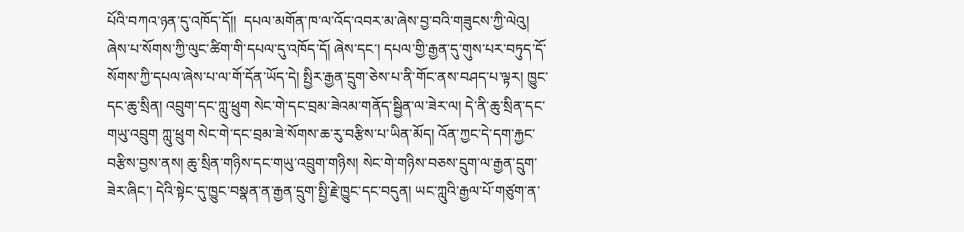པོའི་བཀའ་ཉན་དུ་འཁོད་དོ།།  དཔལ་མགོན་ཁ་ལ་འོད་འབར་མ་ཞེས་བྱ་བའི་གཟུངས་ཀྱི་ལེའུ།  ཞེས་པ་སོགས་ཀྱི་ལུང་ཚིག་གི་དཔལ་དུ་འཁོད་དོ། ཞེས་དང་། དཔལ་གྱི་རྒྱན་དུ་གུས་པར་བཏུད་དོ་སོགས་ཀྱི་དཔལ་ཞེས་པ་ལ་གོ་དོན་ཡོད་དེ། སྤྱིར་རྒྱན་དྲུག་ཅེས་པ་ནི་གོང་ནས་བཤད་པ་ལྟར། ཁྱུང་དང་ཆུ་སྲིན། འབྲུག་དང་ཀླུ་ཕྲུག སེང་གེ་དང་བྲམ་ཟེའམ་གནོད་སྦྱིན་ལ་ཟེར་ལ། དེ་ནི་ཆུ་སྲིན་དང་གཡུ་འབྲུག ཀླུ་ཕྲུག སེང་གེ་དང་བྲམ་ཟེ་སོགས་ཆ་རུ་བརྩིས་པ་ཡིན་མོད། འོན་ཀྱང་དེ་དག་རྐྱང་བརྩིས་བྱས་ནས། ཆུ་སྲིན་གཉིས་དང་གཡུ་འབྲུག་གཉིས། སེང་གེ་གཉིས་བཅས་དྲུག་ལ་རྒྱན་དྲུག་ཟེར་ཞིང་། དེའི་སྟེང་དུ་ཁྱུང་བསྣན་ན་རྒྱན་དྲུག་སྤྱི་རྗེ་ཁྱུང་དང་བདུན། ཡང་ཀླུའི་རྒྱལ་པོ་གཙུག་ན་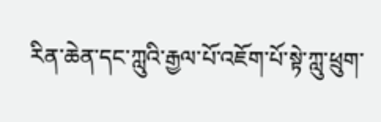རིན་ཆེན་དང་ཀླུའི་རྒྱལ་པོ་འཇོག་པོ་སྟེ་ཀླུ་ཕྲུག་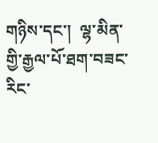གཉིས་དང་།  ལྷ་མིན་གྱི་རྒྱལ་པོ་ཐག་བཟང་རིང་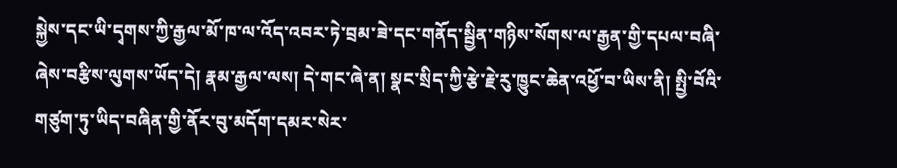སྐྱེས་དང་ཡི་དྭགས་ཀྱི་རྒྱལ་མོ་ཁ་ལ་འོད་འབར་ཏེ་བྲམ་ཟེ་དང་གནོད་སྦྱིན་གཉིས་སོགས་ལ་རྒྱན་གྱི་དཔལ་བཞི་ཞེས་བརྩིས་ལུགས་ཡོད་དེ། རྣམ་རྒྱལ་ལས། དེ་གང་ཞེ་ན། སྣང་སྲིད་ཀྱི་རྩེ་རྗེ་རུ་ཁྱུང་ཆེན་འཕྱོ་བ་ཡིས་ནི། སྤྱི་བོའི་གཙུག་ཏུ་ཡིད་བཞིན་གྱི་ནོར་བུ་མདོག་དམར་སེར་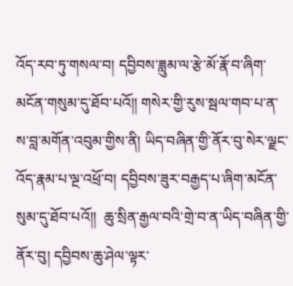འོད་རབ་ཏུ་གསལ་བ། དབྱིབས་ཟླུམ་ལ་རྩེ་མོ་རྣོ་བ་ཞིག་མངོན་གསུམ་དུ་ཐོབ་པའོ།། གསེར་གྱི་རུས་སྦལ་གབ་པ་ན་ས་བླ་མགོན་འབུམ་གྱིས་ནི། ཡིད་བཞིན་གྱི་ནོར་བུ་སེར་ལྗང་འོད་རྣམ་པ་ལྔ་འཕྲོ་བ། དབྱིབས་ཟུར་བརྒྱད་པ་ཞིག་མངོན་སུམ་དུ་ཐོབ་པའོ།།  ཆུ་སྲིན་རྒྱལ་བའི་གྲེ་བ་ན་ཡིད་བཞིན་གྱི་ནོར་བུ། དབྱིབས་ཆུ་ཤེལ་ལྟར་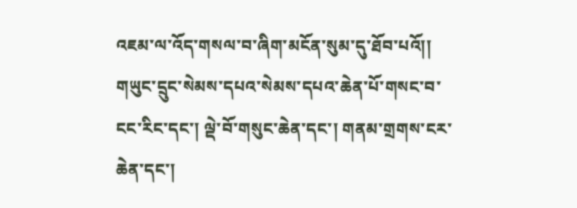འཇམ་ལ་འོད་གསལ་བ་ཞིག་མངོན་སུམ་དུ་ཐོབ་པའོ།། གཡུང་དྲུང་སེམས་དཔའ་སེམས་དཔའ་ཆེན་པོ་གསང་བ་ངང་རིང་དང་། ལྡེ་བོ་གསུང་ཆེན་དང་། གནམ་གྲགས་ངར་ཆེན་དང་།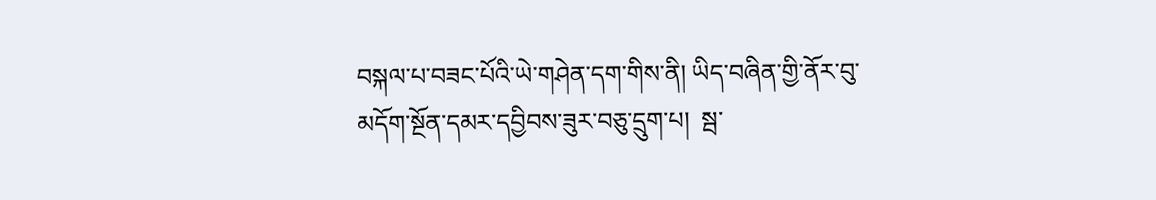བསྐལ་པ་བཟང་པོའི་ཡེ་གཤེན་དག་གིས་ནི། ཡིད་བཞིན་གྱི་ནོར་བུ་མདོག་སྔོན་དམར་དབྱིབས་ཟུར་བཅུ་དྲུག་པ།  སྦ་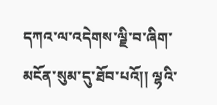དཀའ་ལ་འདེགས་ལྗི་བ་ཞིག་མངོན་སུམ་དུ་ཐོབ་པའོ།། ལྷའི་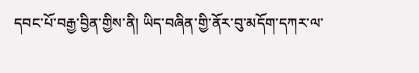དབང་པོ་བརྒྱ་བྱིན་གྱིས་ནི། ཡིད་བཞིན་གྱི་ནོར་བུ་མདོག་དཀར་ལ་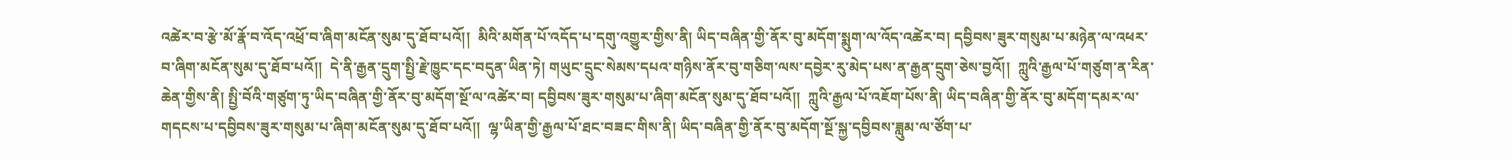འཚེར་བ་རྩེ་མོ་རྣོ་བ་འོད་འཕྲོ་བ་ཞིག་མངོན་སུམ་དུ་ཐོབ་པའོ།།  མིའི་མགོན་པོ་འདོད་པ་དགུ་འགྱུར་གྱིས་ནི། ཡིད་བཞིན་གྱི་ནོར་བུ་མདོག་སྨུག་ལ་འོད་འཚེར་བ། དབྱིབས་ཟུར་གསུམ་པ་མཉེན་ལ་འཕར་བ་ཞིག་མངོན་སུམ་དུ་ཐོབ་པའོ།།  དེ་ནི་རྒྱན་དྲུག་སྤྱི་རྗེ་ཁྱུང་དང་བདུན་ཡིན་ཏེ། གཡུང་དྲུང་སེམས་དཔའ་གཉིས་ནོར་བུ་གཅིག་ལས་དབྱེར་རུ་མེད་པས་ན་རྒྱན་དྲུག་ཅེས་བྱའོ།།  ཀླུའི་རྒྱལ་པོ་གཙུག་ན་རིན་ཆེན་གྱིས་ནི། སྤྱི་བོའི་གཙུག་ཏུ་ཡིད་བཞིན་གྱི་ནོར་བུ་མདོག་སྔོ་ལ་འཚེར་བ། དབྱིབས་ཟུར་གསུམ་པ་ཞིག་མངོན་སུམ་དུ་ཐོབ་པའོ།།  ཀླུའི་རྒྱལ་པོ་འཇོག་པོས་ནི། ཡིད་བཞིན་གྱི་ནོར་བུ་མདོག་དམར་ལ་གདངས་པ་དབྱིབས་ཟུར་གསུམ་པ་ཞིག་མངོན་སུམ་དུ་ཐོབ་པའོ།།  ལྷ་ཡིན་གྱི་རྒྱལ་པོ་ཐང་བཟང་གིས་ནི། ཡིད་བཞིན་གྱི་ནོར་བུ་མདོག་སྔོ་སྐྱ་དབྱིབས་ཟླུམ་ལ་ཙོག་པ་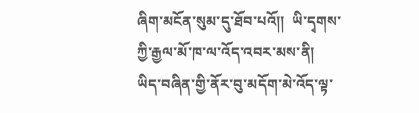ཞིག་མངོན་སུམ་དུ་ཐོབ་པའོ།།  ཡི་དྭགས་ཀྱི་རྒྱལ་མོ་ཁ་ལ་འོད་འབར་མས་ནི། ཡིད་བཞིན་གྱི་ནོར་བུ་མདོག་མེ་འོད་ལྟ་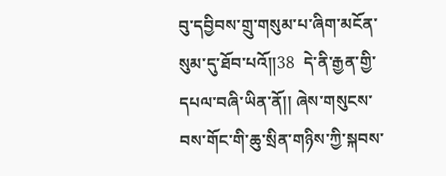བུ་དབྱིབས་གྲུ་གསུམ་པ་ཞིག་མངོན་སུམ་དུ་ཐོབ་པའོ།།38  དེ་ནི་རྒྱན་གྱི་དཔལ་བཞི་ཡིན་ནོ།། ཞེས་གསུངས་བས་གོང་གི་ཆུ་སྲིན་གཉིས་ཀྱི་སྐབས་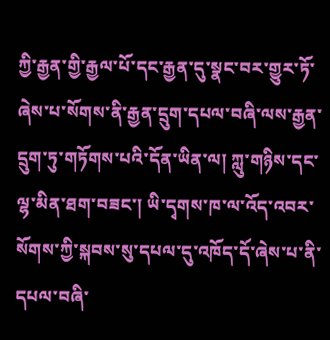ཀྱི་རྒྱན་གྱི་རྒྱལ་པོ་དང་རྒྱན་དུ་སྣང་བར་གྱུར་ཏོ་ཞེས་པ་སོགས་ནི་རྒྱན་དྲུག་དཔལ་བཞི་ལས་རྒྱན་དྲུག་ཏུ་གཏོགས་པའི་དོན་ཡིན་ལ། ཀླུ་གཉིས་དང་ལྷ་མིན་ཐག་བཟང་། ཡི་དྭགས་ཁ་ལ་འོད་འབར་སོགས་ཀྱི་སྐབས་སུ་དཔལ་དུ་འཁོད་དོ་ཞེས་པ་ནི་དཔལ་བཞི་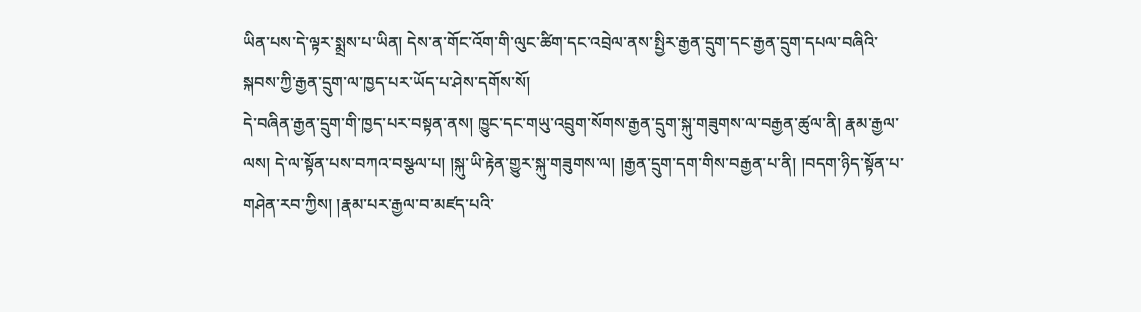ཡིན་པས་དེ་ལྟར་སྨྲས་པ་ཡིན། དེས་ན་གོང་འོག་གི་ལུང་ཚིག་དང་འབྲེལ་ནས་སྤྱིར་རྒྱན་དྲུག་དང་རྒྱན་དྲུག་དཔལ་བཞིའི་སྐབས་ཀྱི་རྒྱན་དྲུག་ལ་ཁྱད་པར་ཡོད་པ་ཤེས་དགོས་སོ།
དེ་བཞིན་རྒྱན་དྲུག་གི་ཁྱད་པར་བསྟན་ནས། ཁྱུང་དང་གཡུ་འབྲུག་སོགས་རྒྱན་དྲུག་སྐུ་གཟུགས་ལ་བརྒྱན་ཚུལ་ནི། རྣམ་རྒྱལ་ལས། དེ་ལ་སྟོན་པས་བཀའ་བསྩལ་པ། །སྐུ་ཡི་རྟེན་གྱུར་སྐུ་གཟུགས་ལ། །རྒྱན་དྲུག་དག་གིས་བརྒྱན་པ་ནི། །བདག་ཉིད་སྟོན་པ་གཤེན་རབ་ཀྱིས། །རྣམ་པར་རྒྱལ་བ་མཛད་པའི་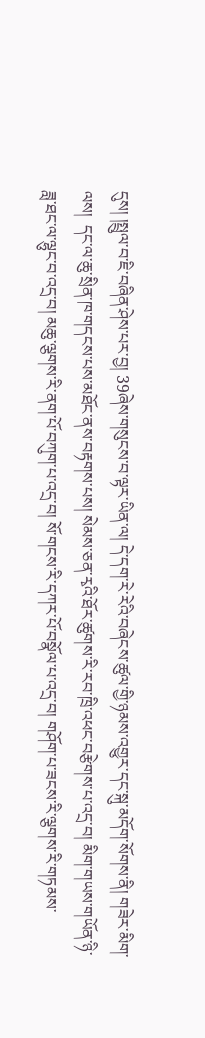དུས། །སྤྲུལ་བ་ཇི་བཞིན་ཤེས་པར་བྱ། 39ཞེས་གསུངས་བ་ལྟར་ཡིན་ལ། དེ་དག་རེ་རེའི་བཞེངས་ཚུལ་གྱི་ཉམས་འགྱུར་དང་སྐུ་མདོག་སོགས་ནི། གཟེར་མིག་ལས།  དང་ལ་ཆུ་སྲིན་ཁ་གདངས་པས་མཐོང་ནས་བརྟགས་པས། སེམས་ཅན་རྭའི་ཐོར་ཚུགས་རི་རབ་ཁྲི་འཕང་བརྩེགས་པ་འདྲ་བ། མིག་གཡས་གཡོན་ཉི་ཟླ་ཐང་ལ་ལྷུང་བ་འདྲ་བ། མཆུ་ལྕགས་རི་ནག་པོ་བཀུག་པ་འདྲ་བ། སོ་གངས་རི་དཀར་པོ་བསྣོལ་པ་འདྲ་བ། གཤོག་པ་ཟངས་རི་ལྕགས་རི་གཏམས་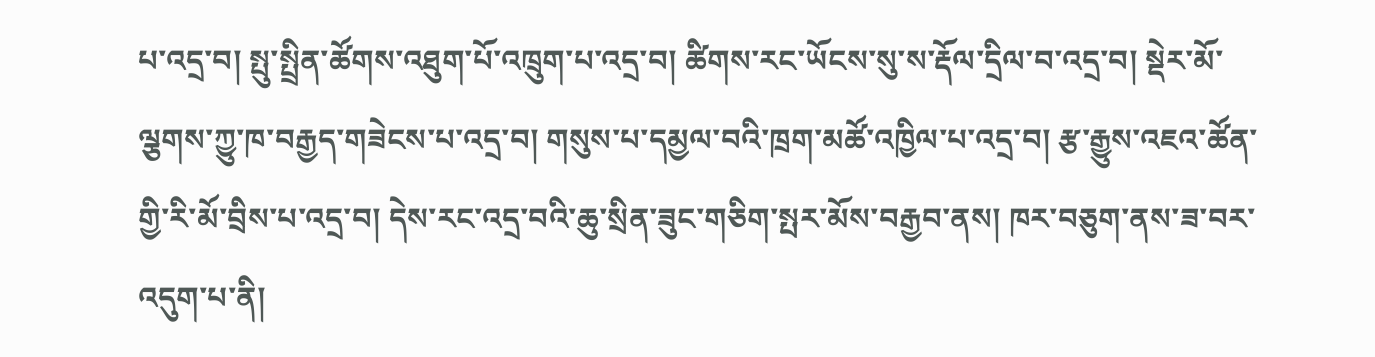པ་འདྲ་བ། སྤུ་སྤྲིན་ཚོགས་འཐུག་པོ་འཁྲུག་པ་འདྲ་བ། ཚིགས་རང་ཡོངས་སུ་ས་རྡོལ་དྲིལ་བ་འདྲ་བ། སྡེར་མོ་ལྕགས་ཀྱུ་ཁ་བརྒྱད་གཟེངས་པ་འདྲ་བ། གསུས་པ་དམྱལ་བའི་ཁྲག་མཚོ་འཁྱིལ་པ་འདྲ་བ། རྩ་རྒྱུས་འཇའ་ཚོན་གྱི་རི་མོ་བྲིས་པ་འདྲ་བ། དེས་རང་འདྲ་བའི་ཆུ་སྲིན་ཟུང་གཅིག་སྤར་མོས་བརྒྱབ་ནས། ཁར་བཅུག་ནས་ཟ་བར་འདུག་པ་ནི།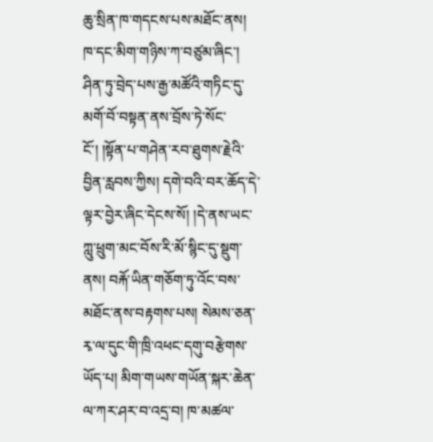ཆུ་སྲིན་ཁ་གདངས་པས་མཐོང་ནས། ཁ་དང་མིག་གཉིས་ཀ་བཙུམ་ཞིང་། ཤིན་ཏུ་བྲེད་པས་རྒྱ་མཚོའི་གཏིང་དུ་མགོ་བོ་བསྟན་ནས་བྲོས་ཏེ་སོང་ངོ་། །སྟོན་པ་གཤེན་རབ་ཐུགས་རྗེའི་བྱིན་རླབས་ཀྱིས། དགེ་བའི་བར་ཆོད་དེ་ལྟར་བྱེར་ཞིང་དེངས་སོ། །དེ་ནས་ཡང་ཀླུ་ཕྲུག་མང་བོས་རི་མོ་སྙིང་དུ་སྡུག་ནས། བརྐོ་ཡིན་གཅོག་ཏུ་འོང་བས་མཐོང་ནས་བརྟགས་པས། སེམས་ཅན་རྭ་ལ་དུང་གི་ཁྲི་འཕང་དགུ་བརྩེགས་ཡོད་པ། མིག་གཡས་གཡོན་སྐར་ཆེན་ལ་ཀར་ཤར་བ་འདྲ་བ། ཁ་མཚལ་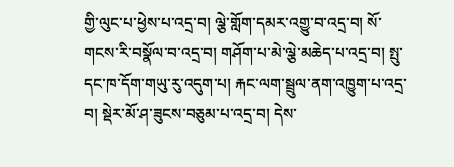གྱི་ལུང་པ་ཕྱེས་པ་འདྲ་བ། ལྕེ་གློག་དམར་འགྱུ་བ་འདྲ་བ། སོ་གངས་རི་བསྣོལ་བ་འདྲ་བ། གཤོག་པ་མེ་ལྕེ་མཆེད་པ་འདྲ་བ། སྤུ་དང་ཁ་དོག་གཡུ་རུ་འདུག་པ། རྐང་ལག་སྦྲུལ་ནག་འཁྱུག་པ་འདྲ་བ། སྡེར་མོ་ཤ་ཟུངས་བཅུམ་པ་འདྲ་བ། དེས་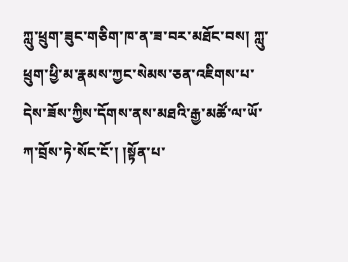ཀླུ་ཕྲུག་ཟུང་གཅིག་ཁ་ན་ཟ་བར་མཐོང་བས། ཀླུ་ཕྲུག་ཕྱི་མ་རྣམས་ཀྱང་སེམས་ཅན་འཇིགས་པ་དེས་ཟོས་ཀྱིས་དོགས་ནས་མཐའི་རྒྱ་མཚོ་ལ་ཡོ་ཀ་བྲོས་ཏེ་སོང་ངོ་། །སྟོན་པ་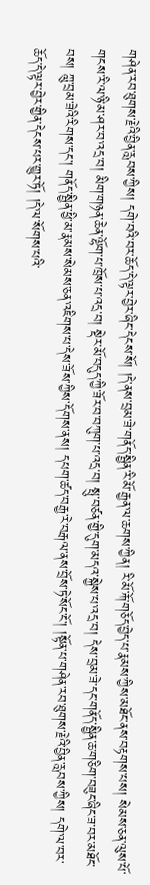གཤེན་རབ་ཐུགས་རྗེའི་བྱིན་རླབས་ཀྱིས། དགེ་བའི་བར་ཆོད་དེ་ལྟར་བྱེར་ཞིང་དེངས་སོ། །དེ་ནས་བྲམ་ཟེ་གནོད་སྦྱིན་རི་མོ་རྒྱན་ལ་ཆགས་ཀྱིན། རི་མོ་རྐོ་གཅོད་བྱེད་པ་རྣམས་ཀྱིས་མཐོང་ནས་བརྟགས་པས། སེམས་ཅན་ལུས་པོ་གངས་རི་ལ་ཉི་མ་ཤར་བ་འདྲ་བ། མིག་གཉན་ཆེན་ལྷོག་པ་ཁྲོས་པ་འདྲ་བ། སྡེར་མོ་བདུད་ཀྱི་ཟོར་བ་བཀུག་པ་འདྲ་བ། སྤུ་བཙན་གྱི་དུག་མདའ་སྐྱེས་པ་འདྲ་བ། དེས་བྲམ་ཟེ་དང་གནོད་སྦྱིན་ཆ་གཅིག་བཟུང་ཞིང་ཟ་བར་མཐོང་བས། ཀླུ་བྲམ་ཟེའི་རིགས་དང་། གནོད་སྦྱིན་ཕྱི་མ་རྣམས་སེམས་ཅན་འཇིགས་པ་དེས་ཟོས་ཀྱིས་དོགས་ནས། དཔག་ཚད་བརྒྱ་རེ་བརྒལ་ནས་བྲོས་ཏེ་སོང་ངོ་། །སྟོན་པ་གཤེན་རབ་ཐུགས་རྗེའི་བྱིན་རླབས་ཀྱིས། དགེ་ལ་བར་ཆོད་དེ་ལྟར་བྱེར་གྱིན་དེངས་པར་གྱུར་ཏོ། །དེ་ལ་སོགས་པའི་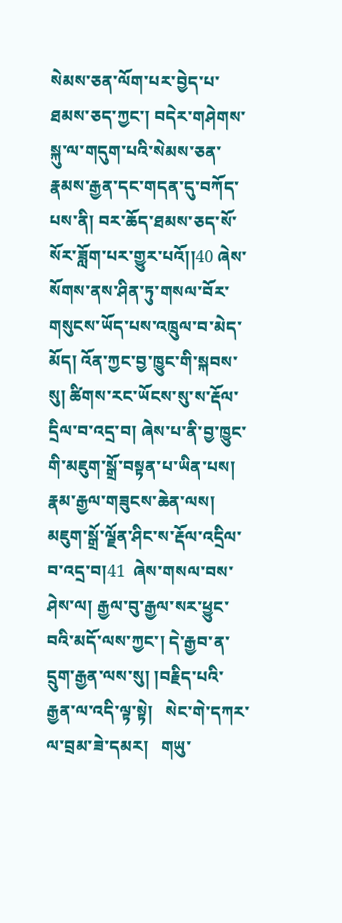སེམས་ཅན་ལོག་པར་བྱེད་པ་ཐམས་ཅད་ཀྱང་། བདེར་གཤེགས་སྐུ་ལ་གདུག་པའི་སེམས་ཅན་རྣམས་རྒྱན་དང་གདན་དུ་བཀོད་པས་ནི། བར་ཆོད་ཐམས་ཅད་སོ་སོར་ཟློག་པར་གྱུར་པའོ།།40 ཞེས་སོགས་ནས་ཤིན་ཏུ་གསལ་བོར་གསུངས་ཡོད་པས་འཁྲུལ་བ་མེད་མོད། འོན་ཀྱང་བྱ་ཁྱུང་གི་སྐབས་སུ། ཚིགས་རང་ཡོངས་སུ་ས་རྡོལ་དྲིལ་བ་འདྲ་བ། ཞེས་པ་ནི་བྱ་ཁྱུང་གི་མཇུག་སྒྲོ་བསྟན་པ་ཡིན་པས། རྣམ་རྒྱལ་གཟུངས་ཆེན་ལས། མཇུག་སྒྲོ་ལྗོན་ཤིང་ས་རྡོལ་འདྲིལ་བ་འདྲ་བ།41  ཞེས་གསལ་བས་ཤེས་ལ། རྒྱལ་བུ་རྒྱལ་སར་ཕྱུང་བའི་མདོ་ལས་ཀྱང་། དེ་རྒྱབ་ན་དྲུག་རྒྱན་ལས་སུ། །བརྗིད་པའི་རྒྱན་ལ་འདི་ལྟ་སྟེ།   སེང་གེ་དཀར་ལ་བྲམ་ཟེ་དམར།   གཡུ་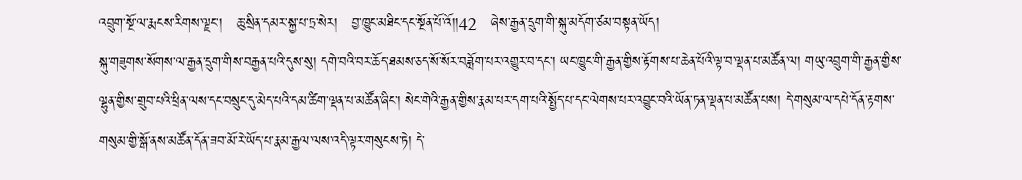འབྲུག་སྔོ་ལ་རྨངས་རིགས་ལྗང་།   ཆུ་སྲིན་དམར་སྐྱ་པ་ཏྲ་སེར།   བྱ་ཁྱུང་མཐིང་དང་སྔོན་པོ་འོ།།42   ཞེས་རྒྱན་དྲུག་གི་སྐུ་མདོག་ཙམ་བསྟན་ཡོད།
སྐུ་གཟུགས་སོགས་ལ་རྒྱན་དྲུག་གིས་བརྒྱན་པའི་དུས་སུ། དགེ་བའི་བར་ཆོད་ཐམས་ཅད་སོ་སོར་བཟློག་པར་འགྱུར་བ་དང་། ཡང་ཁྱུང་གི་རྒྱན་གྱིས་རྟོགས་པ་ཆེན་པོའི་ལྟ་བ་ལྡན་པ་མཚོན་ལ། གཡུ་འབྲུག་གི་རྒྱན་གྱིས་ལྷུན་གྱིས་གྲུབ་པའི་ཕྲིན་ལས་དང་བསྲུང་དུ་མེད་པའི་དམ་ཚིག་ལྡན་པ་མཚོན་ཞིང་། སེང་གེའི་རྒྱན་གྱིས་རྣམ་པར་དག་པའི་སྤྱོད་པ་དང་ལེགས་པར་འབྱུང་བའི་ཡོན་ཏན་ལྡན་པ་མཚོན་པས། དེ་གསུམ་ལ་དཔེ་དོན་རྟགས་གསུམ་གྱི་སྒོ་ནས་མཚོན་དོན་ཟབ་མོ་རེ་ཡོད་པ་རྣམ་རྒྱལ་ལས་འདི་ལྟར་གསུངས་ཏེ། དེ་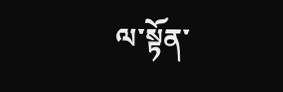ལ་སྟོན་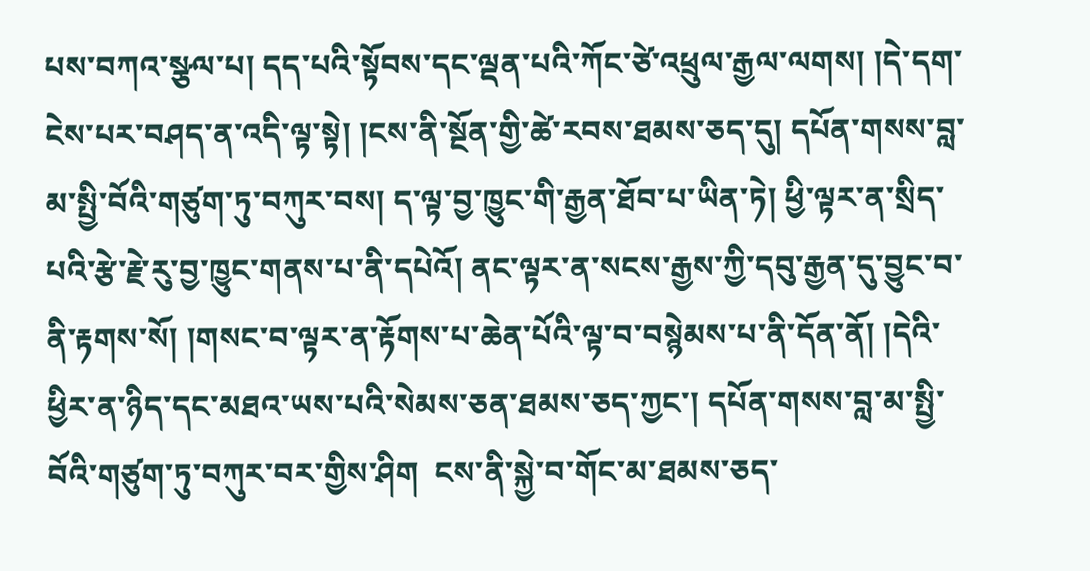པས་བཀའ་སྩལ་པ། དད་པའི་སྟོབས་དང་ལྡན་པའི་ཀོང་ཙེ་འཕྲུལ་རྒྱལ་ལགས། །དེ་དག་ངེས་པར་བཤད་ན་འདི་ལྟ་སྟེ། །ངས་ནི་སྔོན་གྱི་ཚེ་རབས་ཐམས་ཅད་དུ། དཔོན་གསས་བླ་མ་སྤྱི་བོའི་གཙུག་ཏུ་བཀུར་བས། ད་ལྟ་བྱ་ཁྱུང་གི་རྒྱན་ཐོབ་པ་ཡིན་ཏེ། ཕྱི་ལྟར་ན་སྲིད་པའི་རྩེ་རྗེ་རུ་བྱ་ཁྱུང་གནས་པ་ནི་དཔེའོ། ནང་ལྟར་ན་སངས་རྒྱས་ཀྱི་དབུ་རྒྱན་དུ་བྱུང་བ་ནི་རྟགས་སོ། །གསང་བ་ལྟར་ན་རྟོགས་པ་ཆེན་པོའི་ལྟ་བ་བསྙེམས་པ་ནི་དོན་ནོ། །དེའི་ཕྱིར་ན་ཉིད་དང་མཐའ་ཡས་པའི་སེམས་ཅན་ཐམས་ཅད་ཀྱང་། དཔོན་གསས་བླ་མ་སྤྱི་བོའི་གཙུག་ཏུ་བཀུར་བར་གྱིས་ཤིག  ངས་ནི་སྐྱེ་བ་གོང་མ་ཐམས་ཅད་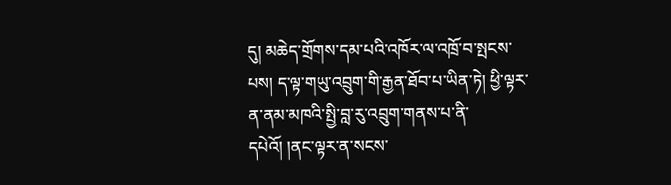དུ། མཆེད་གྲོགས་དམ་པའི་འཁོར་ལ་འཁྲོ་བ་སྤངས་པས། ད་ལྟ་གཡུ་འབྲུག་གི་རྒྱན་ཐོབ་པ་ཡིན་ཏེ། ཕྱི་ལྟར་ན་ནམ་མཁའི་སྤྱི་བླ་རུ་འབྲུག་གནས་པ་ནི་དཔེའོ། །ནང་ལྟར་ན་སངས་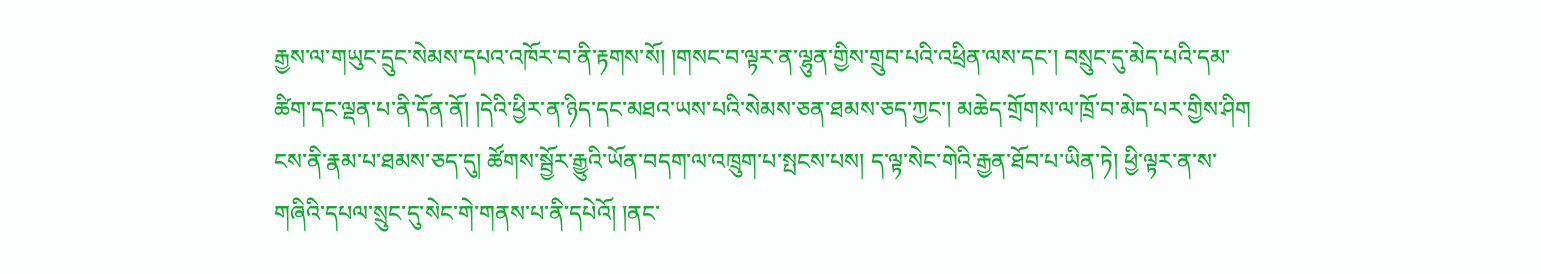རྒྱས་ལ་གཡུང་དྲུང་སེམས་དཔའ་འཁོར་བ་ནི་རྟགས་སོ། །གསང་བ་ལྟར་ན་ལྷུན་གྱིས་གྲུབ་པའི་འཕྲིན་ལས་དང་། བསྲུང་དུ་མེད་པའི་དམ་ཚིག་དང་ལྡན་པ་ནི་དོན་ནོ། །དེའི་ཕྱིར་ན་ཉིད་དང་མཐའ་ཡས་པའི་སེམས་ཅན་ཐམས་ཅད་ཀྱང་། མཆེད་གྲོགས་ལ་ཁྲོ་བ་མེད་པར་གྱིས་ཤིག  ངས་ནི་རྣམ་པ་ཐམས་ཅད་དུ། ཚོགས་སྦྱོར་རྒྱུའི་ཡོན་བདག་ལ་འཁྲུག་པ་སྤངས་པས། ད་ལྟ་སེང་གེའི་རྒྱན་ཐོབ་པ་ཡིན་ཏེ། ཕྱི་ལྟར་ན་ས་གཞིའི་དཔལ་སྲུང་དུ་སེང་གེ་གནས་པ་ནི་དཔེའོ། །ནང་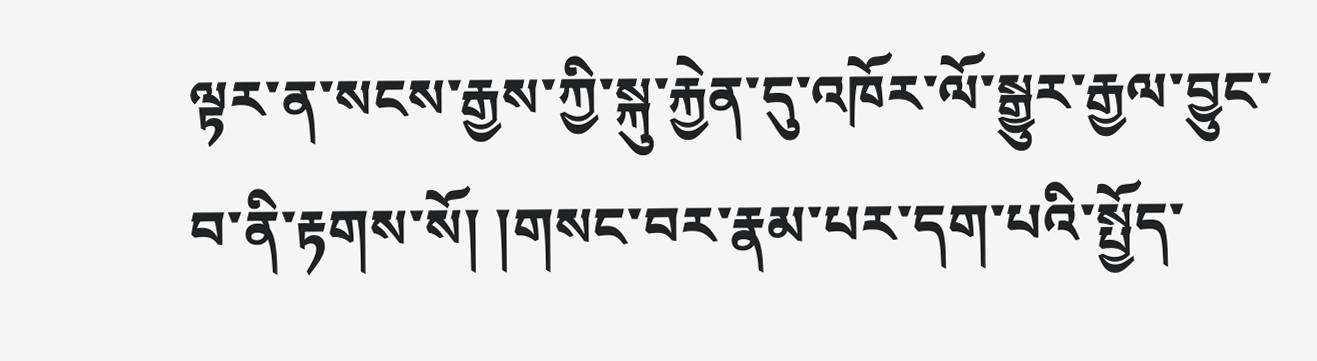ལྟར་ན་སངས་རྒྱས་ཀྱི་སྐུ་རྐྱེན་དུ་འཁོར་ལོ་སྒྱུར་རྒྱལ་བྱུང་བ་ནི་རྟགས་སོ། །གསང་བར་རྣམ་པར་དག་པའི་སྤྱོད་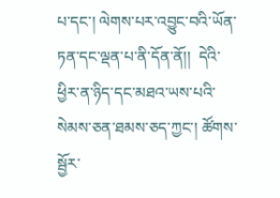པ་དང་། ལེགས་པར་འབྱུང་བའི་ཡོན་ཏན་དང་ལྡན་པ་ནི་དོན་ནོ།།  དེའི་ཕྱིར་ན་ཉིད་དང་མཐའ་ཡས་པའི་སེམས་ཅན་ཐམས་ཅད་ཀྱང་། ཚོགས་སྦྱོར་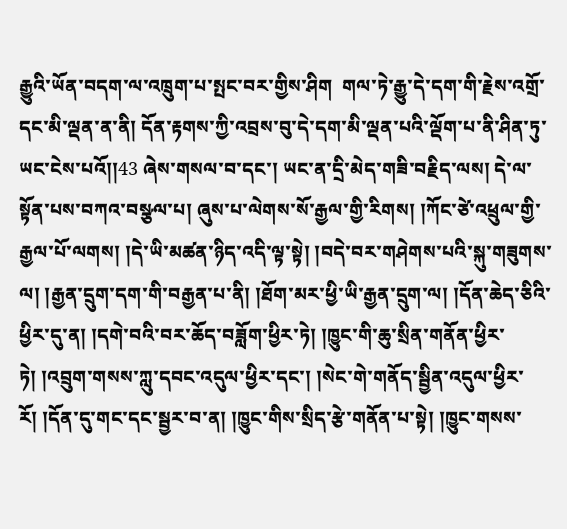རྒྱུའི་ཡོན་བདག་ལ་འཁྲུག་པ་སྤང་བར་གྱིས་ཤིག  གལ་ཏེ་རྒྱུ་དེ་དག་གི་རྗེས་འགྲོ་དང་མི་ལྡན་ན་ནི། དོན་རྟགས་ཀྱི་འབྲས་བུ་དེ་དག་མི་ལྡན་པའི་ལྡོག་པ་ནི་ཤིན་ཏུ་ཡང་ངེས་པའོ།།43 ཞེས་གསལ་བ་དང་། ཡང་ན་དྲི་མེད་གཟི་བརྗིད་ལས། དེ་ལ་སྟོན་པས་བཀའ་བསྩལ་པ། ཞུས་པ་ལེགས་སོ་རྒྱལ་གྱི་རིགས། །ཀོང་ཙེ་འཕྲུལ་གྱི་རྒྱལ་པོ་ལགས། །དེ་ཡི་མཚན་ཉིད་འདི་ལྟ་སྟེ། །བདེ་བར་གཤེགས་པའི་སྐུ་གཟུགས་ལ། །རྒྱན་དྲུག་དག་གི་བརྒྱན་པ་ནི། །ཐོག་མར་ཕྱི་ཡི་རྒྱན་དྲུག་ལ། །དོན་ཆེད་ཅིའི་ཕྱིར་དུ་ན། །དགེ་བའི་བར་ཆོད་བཟློག་ཕྱིར་ཏེ། །ཁྱུང་གི་ཆུ་སྲིན་གནོན་ཕྱིར་ཏེ། །འབྲུག་གསས་ཀླུ་དབང་འདུལ་ཕྱིར་དང་། །སེང་གེ་གནོད་སྦྱིན་འདུལ་ཕྱིར་རོ། །དོན་དུ་གང་དང་སྦྱར་བ་ན། །ཁྱུང་གིས་སྲིད་རྩེ་གནོན་པ་སྟེ། །ཁྱུང་གསས་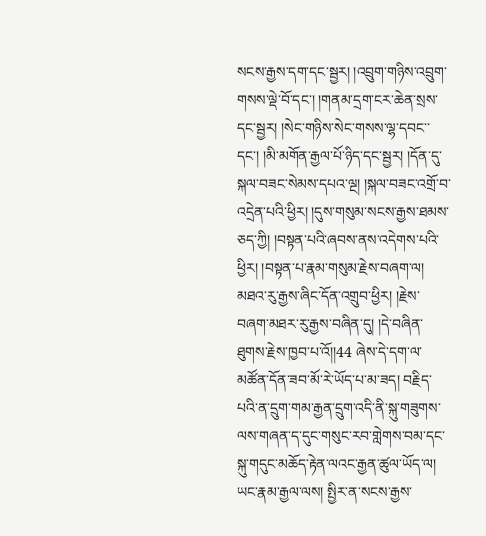སངས་རྒྱས་དག་དང་སྦྱར། །འབྲུག་གཉིས་འབྲུག་གསས་ལྡེ་བོ་དང་། །གནམ་དྲག་ངར་ཆེན་སྲས་དང་སྦྱར། །སེང་གཉིས་སེང་གསས་ལྷ་དབང་་དང་། །མི་མགོན་རྒྱལ་པོ་ཉིད་དང་སྦྱར། །དོན་དུ་སྐལ་བཟང་སེམས་དཔའ་ལྔ། །སྐལ་བཟང་འགྲོ་བ་འདྲེན་པའི་ཕྱིར། །དུས་གསུམ་སངས་རྒྱས་ཐམས་ཅད་ཀྱི། །བསྟན་པའི་ཞབས་ནས་འདེགས་པའི་ཕྱིར། །བསྟན་པ་རྣམ་གསུམ་རྗེས་བཞག་ལ། མཐའ་རུ་རྒྱས་ཞིང་དོན་འགྲུབ་ཕྱིར། །རྗེས་བཞག་མཐར་རུ་རྒྱས་བཞིན་དུ། །དེ་བཞིན་ཐུགས་རྗེས་ཁྱབ་པ་འོ།།44 ཞེས་དེ་དག་ལ་མཚོན་དོན་ཟབ་མོ་རེ་ཡོད་པ་མ་ཟད། བརྗིད་པའི་ན་དྲུག་གམ་རྒྱན་དྲུག་འདི་ནི་སྐུ་གཟུགས་ལས་གཞན་ད་དུང་གསུང་རབ་གླེགས་བམ་དང་སྐུ་གདུང་མཆོད་རྟེན་ལའང་རྒྱན་ཚུལ་ཡོད་ལ། ཡང་རྣམ་རྒྱལ་ལས། སྤྱིར་ན་སངས་རྒྱས་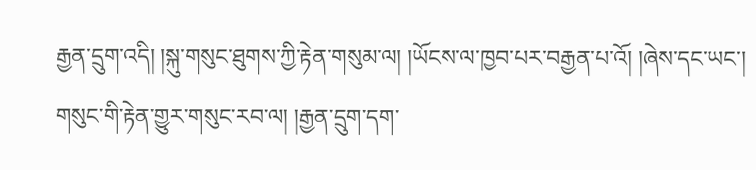རྒྱན་དྲུག་འདི། །སྐུ་གསུང་ཐུགས་ཀྱི་རྟེན་གསུམ་ལ། །ཡོངས་ལ་ཁྱབ་པར་བརྒྱན་པ་འོ། །ཞེས་དང་ཡང་། གསུང་གི་རྟེན་གྱུར་གསུང་རབ་ལ། །རྒྱན་དྲུག་དག་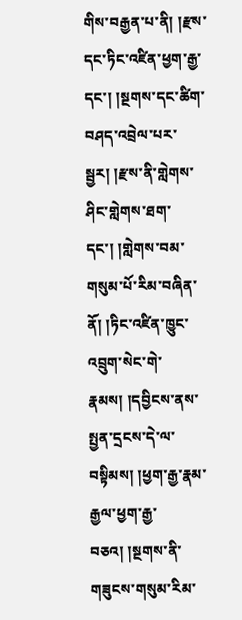གིས་བརྒྱན་པ་ནི། །རྫས་དང་ཏིང་འཛིན་ཕྱག་རྒྱ་དང་། །སྔགས་དང་ཚིག་བཤད་འབྲེལ་པར་སྦྱར། །རྫས་ནི་གླེགས་ཤིང་གླེགས་ཐག་དང་། །གླེགས་བམ་གསུམ་པོ་རིམ་བཞིན་ནོ། །ཏིང་འཛིན་ཁྱུང་འབྲུག་སེང་གེ་རྣམས། །དབྱིངས་ནས་སྤྱན་དྲངས་དེ་ལ་བསྟིམས། །ཕྱག་རྒྱ་རྣམ་རྒྱལ་ཕྱག་རྒྱ་བཅའ། །སྔགས་ནི་གཟུངས་གསུམ་རིམ་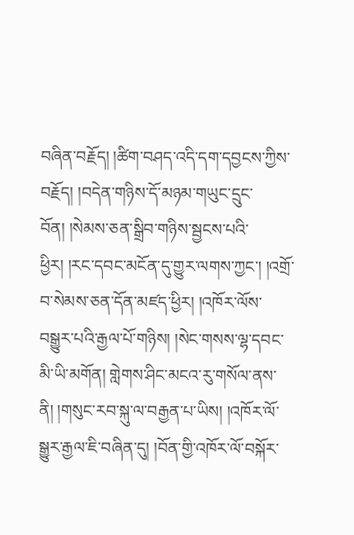བཞིན་བརྗོད། །ཚིག་བཤད་འདི་དག་དབྱངས་ཀྱིས་བརྗོད། །བདེན་གཉིས་དོ་མཉམ་གཡུང་དྲུང་བོན། །སེམས་ཅན་སྒྲིབ་གཉིས་སྦྱངས་པའི་ཕྱིར། །རང་དབང་མངོན་དུ་གྱུར་ལགས་ཀྱང་། །འགྲོ་བ་སེམས་ཅན་དོན་མཛད་ཕྱིར། །འཁོར་ལོས་བསྒྱུར་པའི་རྒྱལ་པོ་གཉིས། །སེང་གསས་ལྷ་དབང་མི་ཡི་མགོན། གླེགས་ཤིང་མངའ་རུ་གསོལ་ནས་ནི། །གསུང་རབ་སྐུ་ལ་བརྒྱན་པ་ཡིས། །འཁོར་ལོ་སྒྱུར་རྒྱལ་ཇི་བཞིན་དུ། །བོན་གྱི་འཁོར་ལོ་བསྐོར་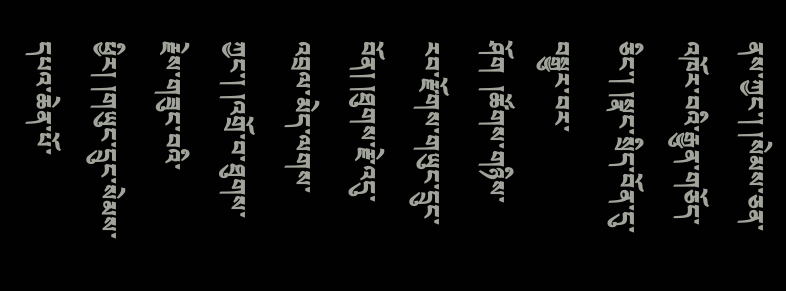ནས་ཀྱང་། །སེམས་ཅན་འཁོར་བའི་རྒྱུན་གཅོད་ཅིང་། །སྣང་སྲིད་བོན་དུ་བསྒྱུར་བར་ཤོག  །ཚོགས་གཉིས་རབ་རྫོགས་གཡུང་དྲུང་བོན། །ཐུགས་རྗེ་འདུ་འབྲལ་མེད་ལགས་ཀྱང་། །འགྲོ་བ་ཐུགས་རྗེས་གཟུང་བའི་ཕྱིར། །གཡུང་དྲུང་སེམས་དཔའ་ཆེན་པོ་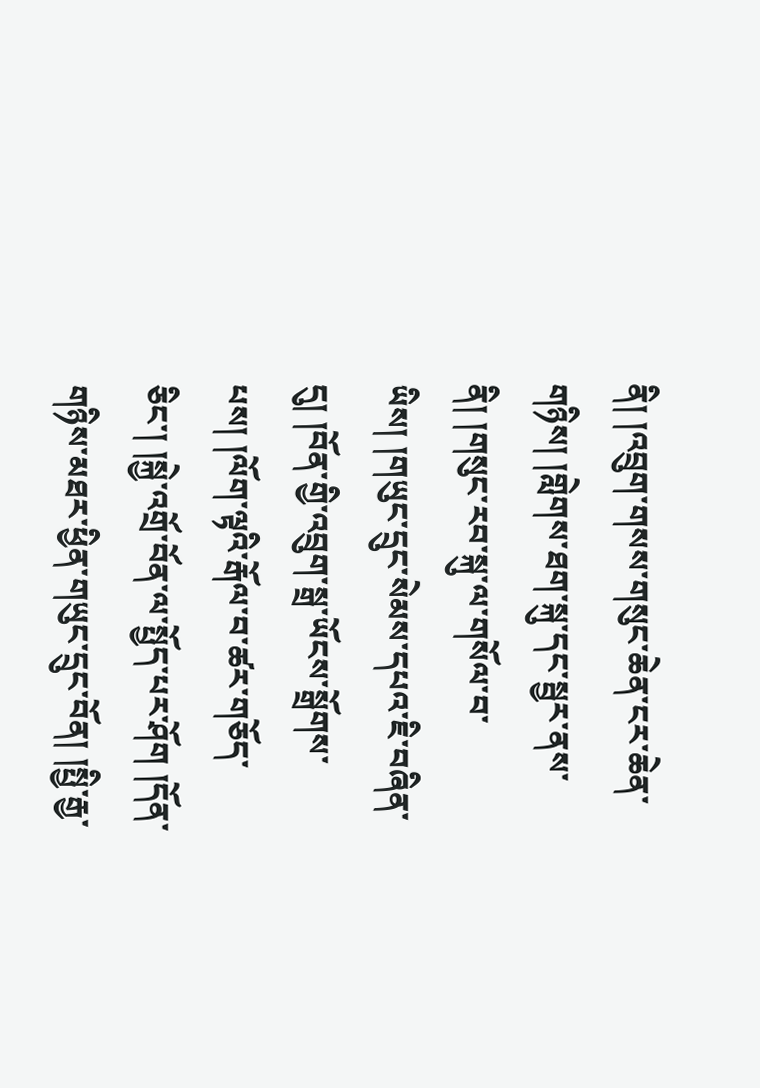ནི། །འབྲུག་གསས་གསུང་ཆེན་ངར་ཆེན་གཉིས། །གླེགས་ཐག་སྐུ་དང་སྦྱར་ནས་ནི། །གསུང་རབ་སྐུ་ལ་གསོལ་བ་ཡིས། །གཡུང་དྲུང་སེམས་དཔའ་ཇི་བཞིན་དུ། །བོན་གྱི་འབྲུག་སྒྲ་ཡོངས་སྒྲོགས་པས། །ལོག་ལྟའི་རྒོལ་བ་ཚར་གཅོད་ཅིང་། །སྐྱེ་འགྲོ་བོན་ལ་སྤྱོད་པར་ཤོག །དོན་གཉིས་མཐར་ཕྱིན་གཡུང་དྲུང་བོན། །སྤྱི་རྒྱ་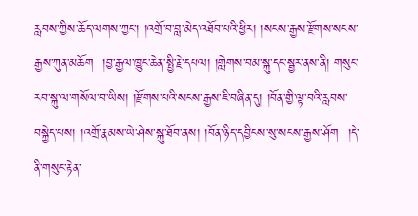རླབས་ཀྱིས་ཆོད་ལགས་ཀྱང་། །འགྲོ་བ་བླ་མེད་འཐོབ་པའི་ཕྱིར། །སངས་རྒྱས་རྫོགས་སངས་རྒྱས་ཀུན་མཆོག  །བྱ་རྒྱལ་ཁྱུང་ཆེན་སྤྱི་རྗེ་དཔལ། །གླེགས་བམ་སྐུ་དང་སྦྱར་ནས་ནི། གསུང་རབ་སྐུ་ལ་གསོལ་བ་ཡིས། །རྫོགས་པའི་སངས་རྒྱས་ཇི་བཞིན་དུ། །བོན་གྱི་ལྟ་བའི་རླབས་བསྐྱེད་པས། །འགྲོ་རྣམས་ཡེ་ཤེས་སྐུ་ཐོབ་ནས། །བོན་ཉིད་དབྱིངས་སུ་སངས་རྒྱས་ཤོག  །དེ་ནི་གསུང་རྟེན་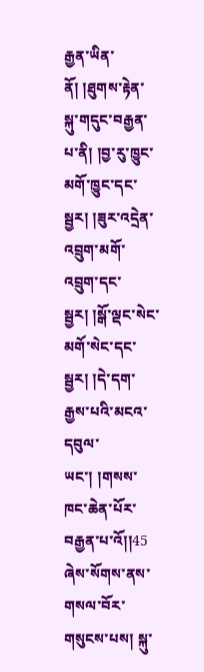རྒྱན་ཡིན་ནོ། །ཐུགས་རྟེན་སྐུ་གདུང་བརྒྱན་པ་ནི། །བྱ་རུ་ཁྱུང་མགོ་ཁྱུང་དང་སྦྱར། །ཟུར་འདྲེན་འབྲུག་མགོ་འབྲུག་དང་སྦྱར། །སྒོ་ལྡང་སེང་མགོ་སེང་དང་སྦྱར། །དེ་དག་རྒྱས་པའི་མངའ་དབུལ་ཡང་། །གསས་ཁང་ཆེན་པོར་བརྒྱན་པ་འོ།།45 ཞེས་སོགས་ནས་གསལ་བོར་གསུངས་པས། སྐུ་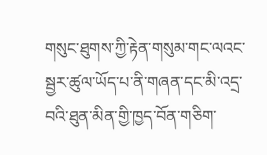གསུང་ཐུགས་ཀྱི་རྟེན་གསུམ་གང་ལའང་སྦྱར་ཚུལ་ཡོད་པ་ནི་གཞན་དང་མི་འདྲ་བའི་ཐུན་མིན་གྱི་ཁྱད་བོན་གཅིག་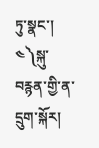ཏུ་སྣང་།
༤༽སྐུ་བརྙན་གྱི་ན་དྲུག་སྐོར།